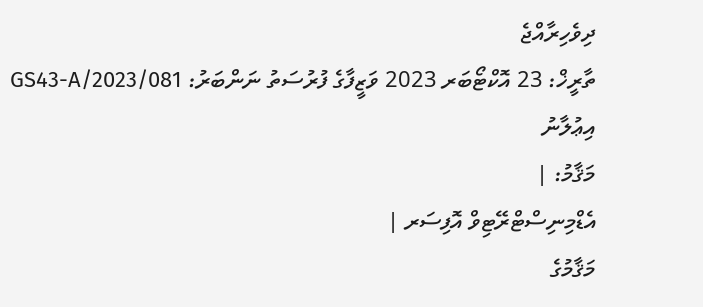ދިވެހިރާއްޖެ
ތާރީޚް: 23 އޮކްޓޯބަރ 2023 ވަޒީފާގެ ފުރުސަތު ނަންބަރު: 081/GS43-A/2023
އިޢުލާނު
މަޤާމު: |
އެޑްމިނިސްޓްރޭޓިވް އޮފިސަރ |
މަޤާމުގެ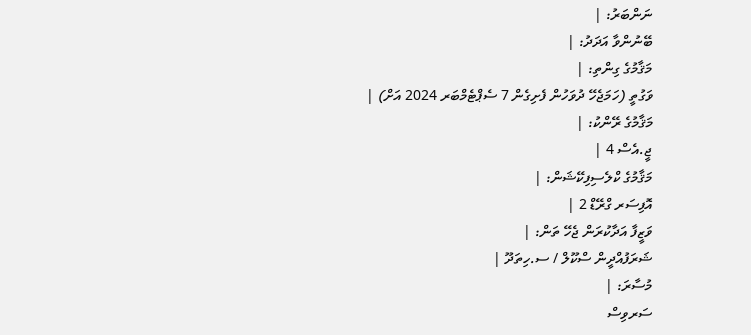ނަންބަރު: |
ބޭނުންވާ އަދަދު: |
މަޤާމުގެ ގިންތި: |
ވަގުތީ (ހަމަޖެހޭ ދުވަހުން ފެށިގެން 7 ސެޕްޓެމްބަރ 2024 އަށް) |
މަޤާމުގެ ރޭންކު: |
ޖީ.އެސް 4 |
މަޤާމުގެ ކްލެސިފިކޭޝަން: |
އޮފިސަރ ގްރޭޑް 2 |
ވަޒީފާ އަދާކުރަން ޖެހޭ ތަން: |
ޝަރަފުއްދީން ސްކޫލް / ސ.ހިތަދޫ |
މުސާރަ: |
ސަރވިސް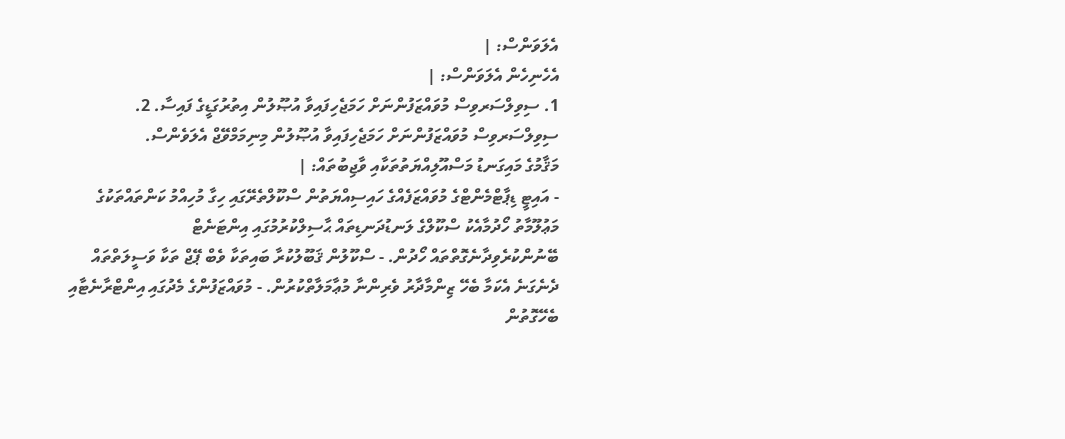އެލަވަންސް: |
އެހެނިހެން އެލަވަންސް: |
1. ސިވިލްސަރވިސް މުވައްޒަފުންނަށް ހަމަޖެހިފައިވާ އުޞޫލުން އިތުރުގަޑީގެ ފައިސާ. 2. ސިވިލްސަރވިސް މުވައްޒަފުންނަށް ހަމަޖެހިފައިވާ އުޞޫލުން މިނިމަމްވޭޖް އެލަވެންސް.
މަޤާމުގެ މައިގަނޑު މަސްއޫލިއްޔަތުތަކާއި ވާޖިބުތައް: |
- އައިޓީ ޑިޕާޓްމެންޓްގެ މުވައްޒަފެއްގެ ހައިސިއްޔަތުން ސްކޫލްތެރޭގައި ހިގާ މުހިއްމު ކަންތައްތަކުގެ މަޢުލޫމާތު ހޯދުމާއެކު ސްކޫލްގެ ލަނޑުދަނޑިތައް ޙާސިލްކުރުމުގައި އިންޓަނެޓް ބޭނުންކުރެވިދާނެގޮތްތައް ހޯދުން. - ސްކޫލުން ޤަބޫލުކުރާ ބައިތަކާ ވެބް ޕޭޖް ތަކާ ވަސީލަތްތައް ދެނެގަނެ އެކަމާ ބެހޭ ޒިންމާދާރު ވެރިންނާ މުޢާމަލާތްކުރުން. - މުވައްޒަފުންގެ މެދުގައި އިންޓްރާނެޓާއި ބެހޭގޮތުން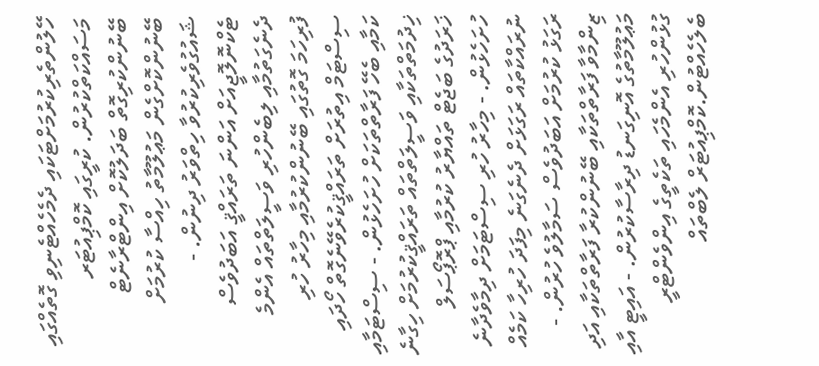ހޭލުންތެރިކުރުމަށްޓަކައި ދެމެހެއްޓެނިވި ގޮތެއްގައި މަސައްކަތްކުރުން. ކުރީގައި ކޮމްޕިއުޓަރ ބޭނުންކުރިގޮތް ބަދަލުކޮށް އިންޓްރާނެޓް ބޭނުންކޮށްގެން މަޢުލޫމާތު ހިއްސާ ކުރުމަށް ޝައުގުވެރިކުރުވާ ހިތްވަރު ދިނުން. - ޓެކްނޮލޮޖީއަށް އަންނަ ތަރައްޤީ އަބަދުވެސް ދެނެގަތުމާއި ލިބެންހުރި ވަސީލަތްތައް އެންމެ ފުރިހަމަ ގޮތުގައި ބޭނުންކުރުމާއި މިހާރު ހުރި ސިސްޓަމް އިތުރަށް ތަރައްޤީކުރެވޭނެގޮތް ހޯދައި ކަމާއި ބެހޭ ފަރާތްތަކަށް ހުށަހެޅުން. - ސިސްޓަމާއި ޚިދުމަތްތަކާއި ވަސީލަތްތައް ތަރައްޤީކުރުމަށް ހިގާނެ ޚަރަދުގެ ބަޖެޓް ތައްޔާރު ކުރުމާއި ޕްރޮޕޯސަލް ހުށަހެޅުން. - މިހާރު ހުރި ސިސްޓަމަށް ދިމާވެދާނެ ނުރައްކާތައް ރަގަޅަށް ދެނެގަނެ މިފަދަ ހުރިހާ ކަމެއް ރަގަޅު ކުރުމަށް އަބަދުވެސް ސަމާލުވެ ހުރުން. - ޒިންމާވާ ފަރާތްތަކާއި ބޭނުންކުރާ ފަރާތްތަކާއި އަދި މަޢުލޫމާތުގެ އޮނިގަނޑު ދިރާސާކުރުން. - އައިޓީ އާއި ގުޅުންހުރި އެންމެހައި ތަކެތީގެ އިންވެންޓްރީ ބެލެހެއްޓުން.ކޮމްޕިއުޓަރް ލެބްތައް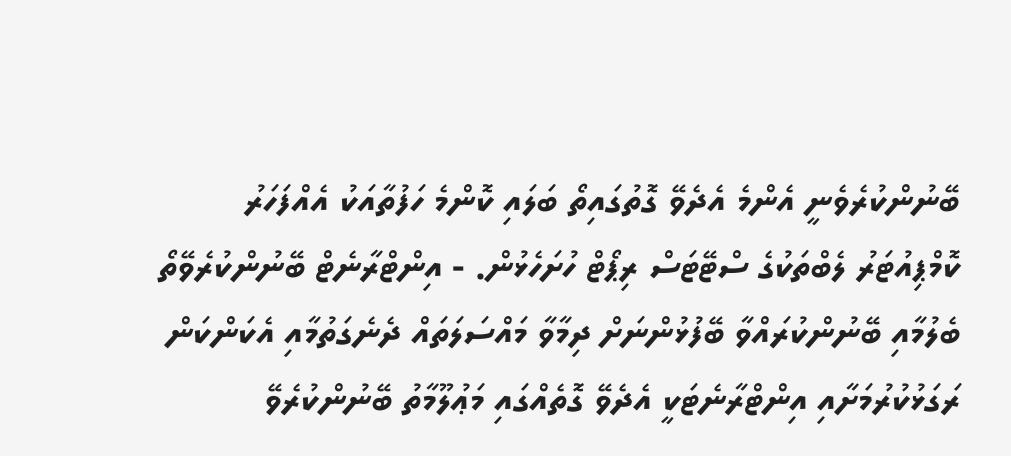ބޭނުންކުރެވެނީ އެންމެ އެދެވޭ ގޮތުގައިތޯ ބަލައި ކޮންމެ ހަފުތާއަކު އެއްފަހަރު ކޮމްޕިއުޓަރު ލެބްތަކުގެ ސްޓޭޓަސް ރިޕޯޓް ހުށަހެޅުން. - އިންޓްރާނެޓް ބޭނުންކުރެވޭތޯ ބެލުމާއި ބޭނުންކުރައްވާ ބޭފުޅުންނަށް ދިމާވާ މައްސަލަތައް ދެނެގަތުމާއި އެކަންކަން ރަގަޅުކުރުމަށާއި އިންޓްރާނެޓަކީ އެދެވޭ ގޮތެއްގައި މަޢުލޫމާތު ބޭނުންކުރެވޭ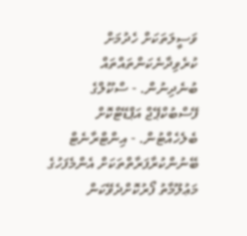ވަސީލަތަކަށް ހެދުމަށް ކުރެވިދާނެކަންތައްތައް ބުނެދިނުން. - ސްކޫލްގެ ފޭސްބުކްޕޭޖް އަޕްޑޭޓްކޮށް ބެލެހެއްޓުން. - އިންޓްރާނެޓް ބޭނުންކުރާފަރާތްތަކަށް އެންމެފަހުގެ މަޢުލޫމާތު ފޯރުކޮށްދެވޭކަން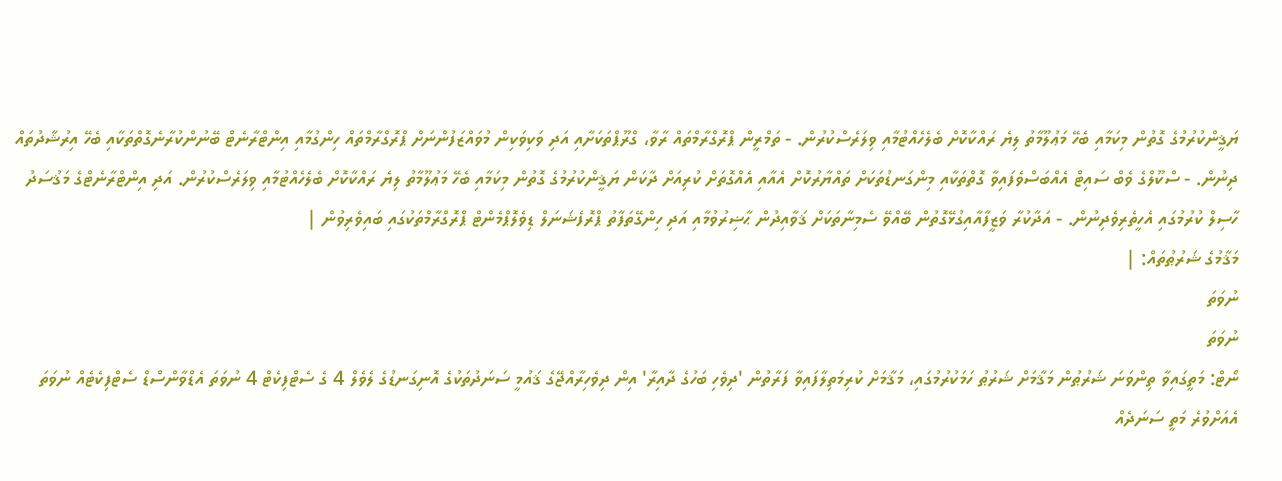ޔަޤީންކުރުމުގެ ގޮތުން މިކަމާއި ބެހޭ މަޢުލޫމާތު ލިޔެ ރައްކާކޮށް ބެލެހެއްޓުމާއި ވިލަރެސްކުރުން. - ތަމްރީން ޕްރޮގްރާމްތައް ރާވާ، ގްރޫޕްތަކަށާއި އަދި ވަކިވަކިން މުވައްޒަފުންނަށް ޕްރޮގްރާމްތައް ހިންގުމާއި އިންޓްރާނެޓް ބޭނުންކުރާނެގޮތްތަކާއި ބެހޭ އިރުޝާދުތައް ދިނުން. - ސްކޫލްގެ ވެބް ސައިޓް އެއްބަސްވެފައިވާ ގޮތްތަކާއި މިންގަނޑުތަކަށް ތައްޔާރުކޮށް އެއާއި އެއްގޮތަށް ކުރިއަށް ދާކަން ޔަޤީންކުރުމުގެ ގޮތުން މިކަމާއި ބެހޭ މަޢުލޫމާތު ލިޔެ ރައްކާކޮށް ބެލެހެއްޓުމާއި ވިލަރެސްކުރުން. އަދި އިންޓްރާނެޓްގެ މަޤުސަދު ހާސިލް ކުރުމުގައި އެހީތެރިވެދިނުން. - އަދާކުރާ ވަޒީފާއާއިގުޅޭގޮތުން ބޭއްވޭ ސެމިނާތަކަށް ޤަވާއިދުން ޙާޟިރުވުމާއި އަދި ހިންގޭތަފާތު ޕްރޮފެޝަނަލް ޑިވެލޮޕްމެންޓް ޕްރޮގްރާމްތަކުގައި ބައިވެރިވުން |
މަޤާމުގެ ޝަރުޠުތައް: |
ނުވަތަ
ނުވަތަ
ނޯޓް: މަތީގައިވާ ތިންވަނަ ޝަރުޠުން މަޤާމަށް ޝަރުޠު ހަމަކުރުމުގައި، މަޤާމަށް ކުރިމަތިލާފައިވާ ފަރާތުން 'ދިވެހި ބަހުގެ ދާއިރާ' އިން ދިވެހިރާއްޖޭގެ ޤައުމީ ސަނަދުތަކުގެ އޮނިގަނޑުގެ ލެވެލް 4 ގެ ސެޓްފިކެޓް 4 ނުވަތަ އެޑްވާންސްޑް ސެޓްފިކެޓެއް ނުވަތަ އެއަށްވުރެ މަތީ ސަނަދެއް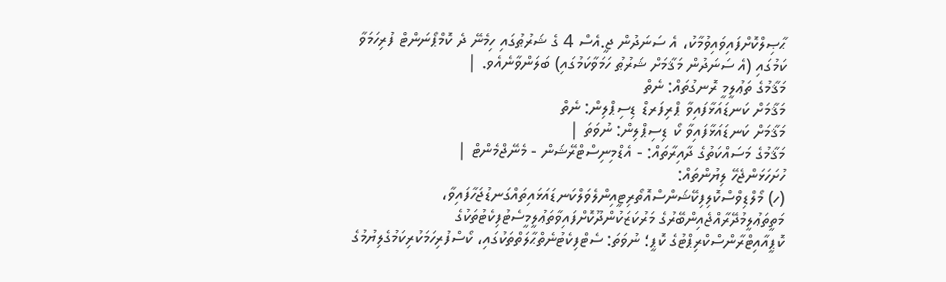ޙާޞިލްކޮށްފައިވައިވުމާކު، އެ ސަނަދުން ޖީ.އެސް 4 ގެ ޝަރުޠުގައި ހިމެނޭ ދެ ކޮމްޕޯނަންޓް ފުރިހަމަވާ ކަމުގައި (އެ ސަނަދުން މަޤާމަށް ޝަރުޠު ހަމަވާކަމުގައި) ބަލަންވާނެއެވ. |
މަޤާމުގެ ތަޢުލީމީ ރޮނގުތައް: ނެތް
މަޤާމަށް ކަނޑައަޅާފައިވާ ޕްރިފަރޑް ޑިސިޕްލިން: ނެތް
މަޤާމަށް ކަނޑައަޅާފައިވާ ކޯ ޑިސިޕްލިން: ނުވަތަ |
މަޤާމުގެ މަސައްކަތުގެ ދާއިރާތައް: - އެޑްމިނިސްޓްރޭޝަން - މެނޭޖްމެންޓް |
ހުށަހަޅަންޖެހޭ ލިޔުންތައް:
(ހ) މޯލްޑިވްސްކޮލިފިކޭޝަންސްއޮތޯރިޓީއިންލެވަލްކަނޑައަޅައިތައްގަނޑުޖަހާފައިވާ، މަތީތަޢުލީމުދޭރާއްޖެއިންބޭރުގެ މަރުކަޒަކުންދޫކޮށްފައިވާތަޢުލީމީސެޓުފިކެޓުތަކުގެ ކޮޕީއާއިޓްރާންސްކްރިޕްޓުގެ ކޮޕީ؛ ނުވަތަ: ސެޓްފިކެޓުނެތްޙާލަތްތަކުގައި، ކޯސްފުރިހަމަކުރިކަމުގެލިޔުމުގެ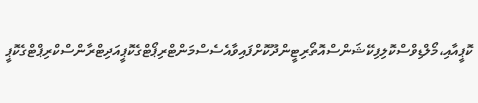ކޮޕީއާއި،މޯލްޑިވްސްކޮލިފިކޭޝަންސްއޮތޯރިޓީންދޫކޮށްފައިވާއެސެސްމަންޓްރިޕޯޓްގެކޮޕީއަދިޓްރާންސްކްރިޕްޓްގެކޮޕީ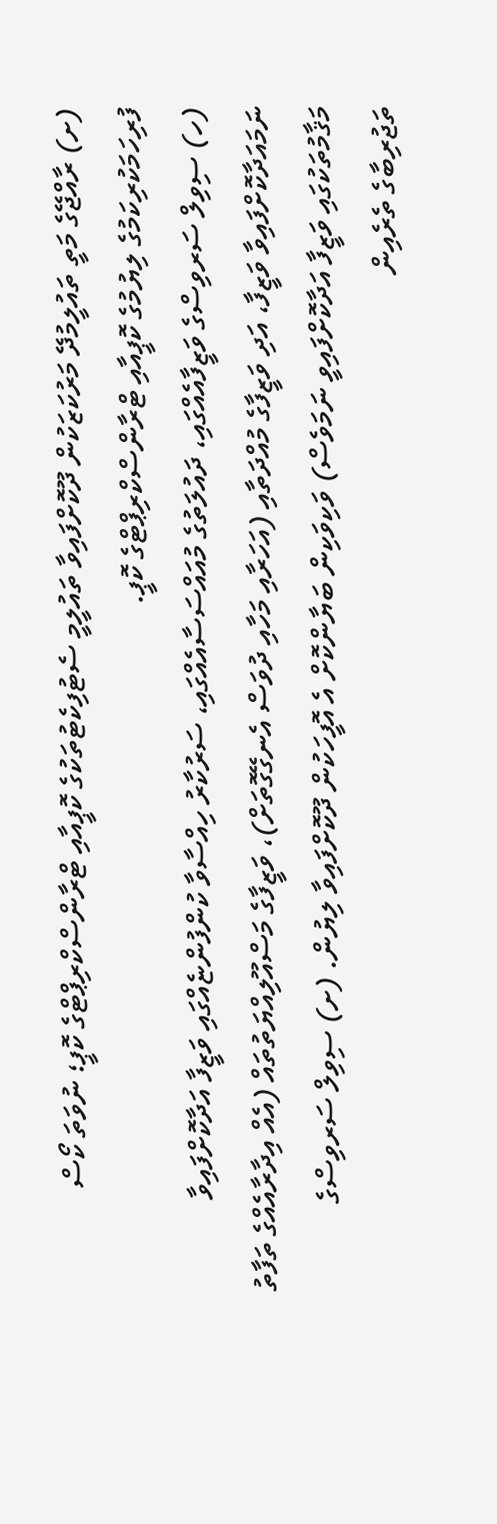(ށ) ރާއްޖޭގެ މަތީ ތައުލީމުދޭ މަރުކަޒަކުން ދޫކޮށްފައިވާ ތައުލީމީ ސެޓުފިކެޓުތަކުގެ ކޮޕީއާއި ޓްރާންސްކްރިޕްޓްގެ ކޮޕީ؛ ނުވަތަ ކޯސް ފުރިހަމަކުރިކަމުގެ ލިޔުމުގެ ކޮޕީއާއި ޓްރާންސްކްރިޕްޓްގެ ކޮޕީ.
(ހ) ސިވިލް ސަރވިސްގެ ވަޒީފާއެއްގައި، ދައުލަތުގެ މުއައްސަސާއެއްގައި، ސަރުކާރު ހިއްސާވާ ކުންފުންޏެއްގައި ވަޒީފާ އަދާކޮށްފައިވާ ނަމައަދާކޮށްފައިވާ ވަޒީފާ، އަދި ވަޒީފާގެ މުއްދަތާއި (އަހަރާއި މަހާއި ދުވަސް އެނގޭގޮތަށް)، ވަޒީފާގެ މަސްއޫލިއްޔަތުތައް (އެއް އިދާރާއެއްގެ ތަފާތު މަޤާމުތަކުގައި ވަޒީފާ އަދާކޮށްފައިވީ ނަމަވެސް) ވަކިވަކިން ބަޔާންކޮށް އެ އޮފީހަކުން ދޫކޮށްފައިވާ ލިޔުން. (ށ) ސިވިލް ސަރވިސްގެ ތަޖުރިބާގެ ތެރެއިން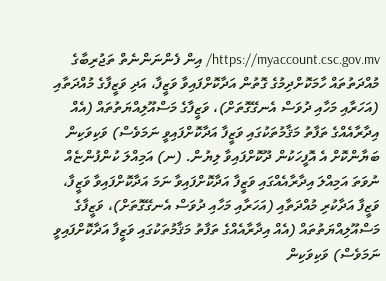https://myaccount.csc.gov.mv/ އިން ފެންނަންނެތް ތަޖުރިބާގެ މުއްދަތުތައް ހާމަކޮށްދިމުގެ ގޮތުން އަދާކޮށްފައިވާ ވަޒީފާ، އަދި ވަޒީފާގެ މުއްދަތާއި (އަހަރާއި މަހާއި ދުވަސް އެނގޭގޮތަށް)، ވަޒީފާގެ މަސްއޫލިއްޔަތުތައް (އެއް އިދާރާއެއްގެ ތަފާތު މަޤާމުތަކުގައި ވަޒީފާ އަދާކޮށްފައިވީ ނަމަވެސް) ވަކިވަކިން ބަޔާންކޮށް އެ އޮފީހަކުން ދޫކޮށްފައިވާ ލިޔުން. (ނ) އަމިއްލަ ކުންފުންޏެއް ނުވަތަ އަމިއްލަ އިދާރާއެއްގައި ވަޒީފާ އަދާކޮށްފައިވާ ނަމަ އަދާކޮށްފައިވާ ވަޒީފާ، ވަޒީފާ އަދާކުރި މުއްދަތާއި (އަހަރާއި މަހާއި ދުވަސް އެނގޭގޮތަށް)، ވަޒީފާގެ މަސްއޫލިއްޔަތުތައް (އެއް އިދާރާއެއްގެ ތަފާތު މަޤާމުތަކުގައި ވަޒީފާ އަދާކޮށްފައިވީ ނަމަވެސް) ވަކިވަކިން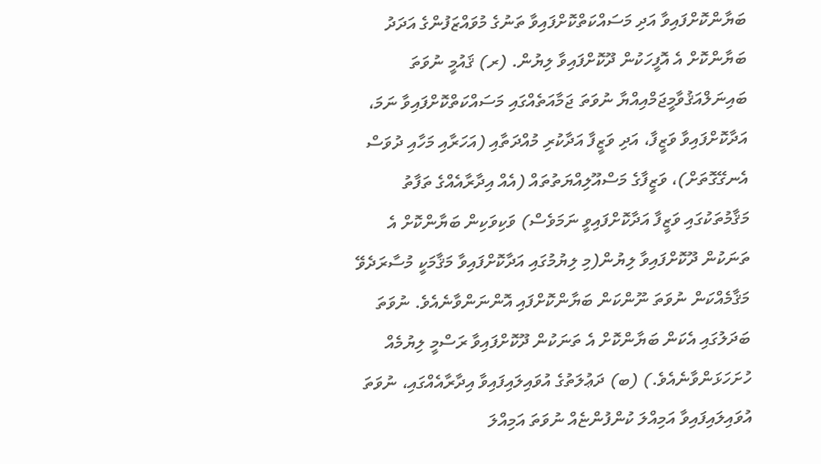ބަޔާންކޮށްފައިވާ އަދި މަސައްކަތްކޮށްފައިވާ ތަނުގެ މުވައްޒަފުންގެ އަދަދު ބަޔާންކޮށް އެ އޮފީހަކުން ދޫކޮށްފައިވާ ލިޔުން. (ރ) ޤައުމީ ނުވަތަ ބައިނަލްއަޤުވާމީޖަމްއިއްޔާ ނުވަތަ ޖަމާއަތެއްގައި މަސައްކަތްކޮށްފައިވާ ނަމަ، އަދާކޮށްފައިވާ ވަޒީފާ، އަދި ވަޒީފާ އަދާކުރި މުއްދަތާއި (އަހަރާއި މަހާއި ދުވަސް އެނގޭގޮތަށް)، ވަޒީފާގެ މަސްއޫލިއްޔަތުތައް (އެއް އިދާރާއެއްގެ ތަފާތު މަޤާމުތަކުގައި ވަޒީފާ އަދާކޮށްފައިވީ ނަމަވެސް) ވަކިވަކިން ބަޔާންކޮށް އެ ތަނަކުން ދޫކޮށްފައިވާ ލިޔުން(މި ލިޔުމުގައި އަދާކޮށްފައިވާ މަޤާމަކީ މުސާރަދެވޭ މަޤާމެއްކަން ނުވަތަ ނޫންކަން ބަޔާންކޮށްފައި އޮންނަންވާނެއެވެ. ނުވަތަ ބަދަލުގައި އެކަން ބަޔާންކޮށް އެ ތަނަކުން ދޫކޮށްފައިވާ ރަސްމީ ލިޔުމެއް ހުށަހަޅަންވާނެއެވެ.) (ބ) ދަޢުލަތުގެ އުވައިލައިފައިވާ އިދާރާއެއްގައި، ނުވަތަ އުވައިލައިފައިވާ އަމިއްލަ ކުންފުންޏެއް ނުވަތަ އަމިއްލަ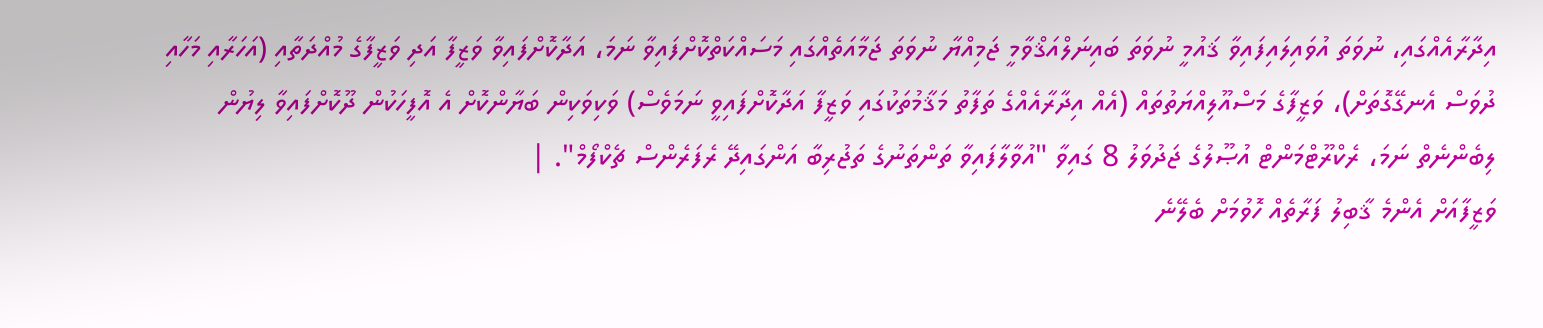އިދާރާއެއްގައި، ނުވަތަ އުވައިލައިފައިވާ ޤައުމީ ނުވަތަ ބައިނަލްއަޤްވާމީ ޖަމިއްޔާ ނުވަތަ ޖަމާއަތެއްގައި މަސައްކަތްކޮށްފައިވާ ނަމަ، އަދާކޮށްފައިވާ ވަޒީފާ އަދި ވަޒީފާގެ މުއްދަތާއި (އަހަރާއި މަހާއި ދުވަސް އެނގޭގޮތަށް)، ވަޒީފާގެ މަސްއޫލިއްޔަތުތައް (އެއް އިދާރާއެއްގެ ތަފާތު މަޤާމުތަކުގައި ވަޒީފާ އަދާކޮށްފައިވީ ނަމަވެސް) ވަކިވަކިން ބަޔާންކޮށް އެ އޮފީހަކުން ދޫކޮށްފައިވާ ލިޔުން ލިބެންނެތް ނަމަ، ރެކްރޫޓްމަންޓް އުޞޫލުގެ ޖަދުވަލު 8 ގައިވާ "އުވާލާފައިވާ ތަންތަނުގެ ތަޖުރިބާ އަންގައިދޭ ރެފަރެންސް ޗެކްފޯމް". |
ވަޒީފާއަށް އެންމެ ޤާބިލު ފަރާތެއް ހޮވުމަށް ބެލޭނެ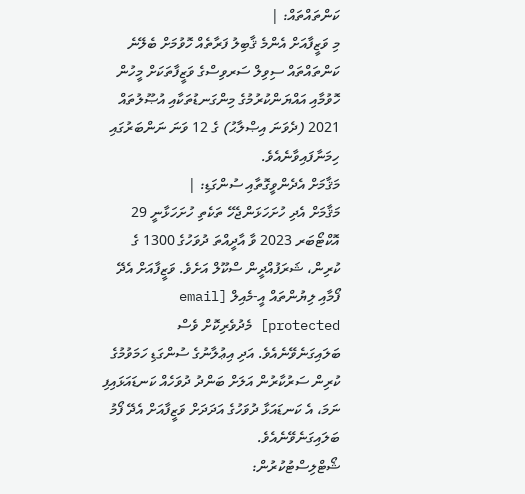ކަންތައްތައް: |
މި ވަޒީފާއަށް އެންމެ ޤާބިލު ފަރާތެއް ހޮވުމަށް ބެލޭނެ ކަންތައްތައް ސިވިލް ސަރވިސްގެ ވަޒީފާތަކަށް މީހުން ހޮވުމާއި އައްޔަންކުރުމުގެ މިންގަނޑުތަކާއި އުޞޫލުތައް 2021 (ދެވަނަ އިޞްލާޙު) ގެ 12 ވަނަ ނަންބަރުގައި ހިމަނާފައިވާނެއެވެ.
މަޤާމަށް އެދެންވީގޮތާއި ސުންގަޑި: |
މަޤާމަށް އެދި ހުށަހަޅަންޖެހޭ ތަކެތި ހުށަހަޅާނީ 29 އޮކްޓޯބަރ 2023 ވާ އާދީއްތަ ދުވަހުގެ 1300 ގެ ކުރިން، ޝަރަފުއްދީން ސްކޫލް އަށެވެ. ވަޒީފާއަށް އެދޭ ފޯމާއި ލިޔުންތައް އީ-މެއިލް [email protected] މެދުވެރިކޮށް ވެސް ބަލައިގަނެވޭނެއެވެ. އަދި އިޢުލާނުގެ ސުންގަޑި ހަމަވުމުގެ ކުރިން ސަރުކާރުން އަލަށް ބަންދު ދުވަހެއް ކަނޑައަޅައިފި ނަމަ، އެ ކަނޑައަޅާ ދުވަހުގެ އަދަދަށް ވަޒީފާއަށް އެދޭ ފޯމު ބަލައިގަނެވޭނެއެވެ.
ޝޯޓްލިސްޓުކުރުން: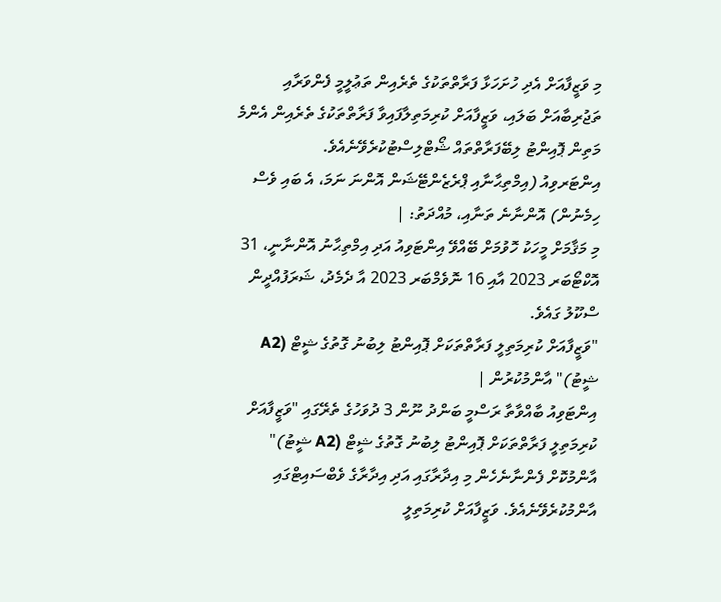މި ވަޒީފާއަށް އެދި ހުށަހަޅާ ފަރާތްތަކުގެ ތެރެއިން ތަޢުލީމީ ފެންވަރާއި ތަޖުރިބާއަށް ބަލައި، ވަޒީފާއަށް ކުރިމަތިލާފައިވާ ފަރާތްތަކުގެ ތެރެއިން އެންމެ މަތިން ޕޮއިންޓު ލިބޭފަރާތްތައް ޝޯޓްލިސްޓުކުރެވޭނެއެވެ.
އިންޓަރވިއު (އިމްތިޙާނާއި ޕްރެޒެންޓޭޝަން އޮންނަ ނަމަ، އެ ބައި ވެސް ހިމެނުން) އޮންނާނެ ތަނާއި، މުއްދަތު: |
މި މަޤާމަށް މީހަކު ހޮވުމަށް ބޭއްވޭ އިންޓަވިއު އަދި އިމްތިޙާނު އޮންނާނީ، 31 އޮކްޓޯބަރ 2023 އާއި 16 ނޮވެމްބަރ 2023 އާ ދެމެދު، ޝަރަފުއްދީން ސްކޫލު ގައެވެ.
"ވަޒީފާއަށް ކުރިމަތިލީ ފަރާތްތަކަށް ޕޮއިންޓު ލިބުނު ގޮތުގެ ޝީޓް (A2 ޝީޓު)" އާންމުކުރުން |
އިންޓަވިއު ބާއްވާތާ ރަސްމީ ބަންދު ނޫން 3 ދުވަހުގެ ތެރޭގައި "ވަޒީފާއަށް ކުރިމަތިލީ ފަރާތްތަކަށް ޕޮއިންޓު ލިބުނު ގޮތުގެ ޝީޓް (A2 ޝީޓު)" އާންމުކޮށް ފެންނާނެހެން މި އިދާރާގައި އަދި އިދާރާގެ ވެބްސައިޓްގައި އާންމުކުރެވޭނެއެވެ. ވަޒީފާއަށް ކުރިމަތިލީ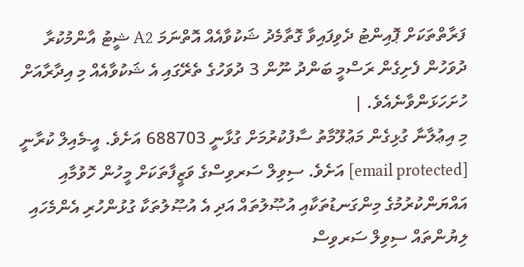ފަރާތްތަކަށް ޕޮއިންޓު ދެވިފައިވާ ގޮތާމެދު ޝަކުވާއެއް އޮތްނަމަ A2 ޝީޓު އާންމުކުރާ ދުވަހުން ފެށިގެން ރަސްމީ ބަންދު ނޫން 3 ދުވަހުގެ ތެރޭގައި އެ ޝަކުވާއެއް މި އިދާރާއަށް ހުށަހަޅަންވާނެއެވެ. |
މި އިޢުލާނާ ގުޅިގެން މަޢުލޫމާތު ސާފުކުރުމަށް ގުޅާނީ 688703 އަށެވެ. އީ-މެއިލް ކުރާނީ [email protected] އަށެވެ. ސިވިލް ސަރވިސްގެ ވަޒީފާތަކަށް މީހުން ހޮވުމާއި އައްޔަންކުރުމުގެ މިންގަނޑުތަކާއި އުޞޫލުތައް އަދި އެ އުޞޫލުތަކާ ގުޅުންހުރި އެންމެހައި ލިޔުންތައް ސިވިލް ސަރވިސް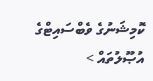ކޮމިޝަނުގެ ވެބްސައިޓްގެ އުޞޫލުތައް >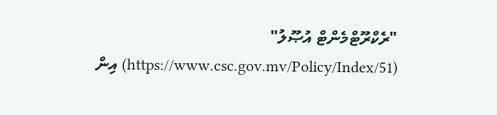"ރެކްރޫޓްމެންޓް އުޞޫލު" (https://www.csc.gov.mv/Policy/Index/51) އިން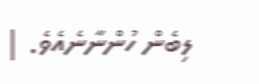ލިބެން ހުންނާނެއެވެ. |